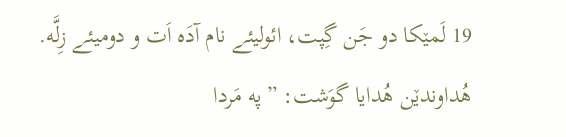19 لَمێکا دو جَن گِپت، ائولیئے نام آدَه اَت و دومیئے زِلَّه.
هُداوندێن هُدایا گوَشت: ”په مَردا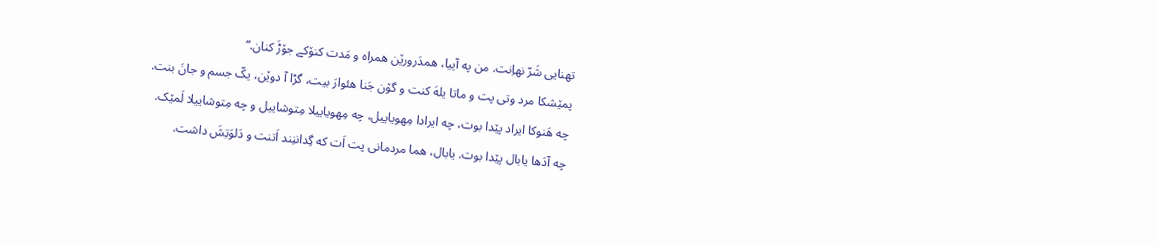تهنایی شَرّ نهاِنت. من په آییا، همدَرورێن همراه و مَدت کنۆکے جۆڑَ کنان.“
پمێشکا مرد وتی پت و ماتا یلهَ کنت و گۆن جَنا هئوارَ بیت، گڑا آ دوێن، یکّ جسم و جانَ بنت.
چه هَنوکا ایراد پێدا بوت، چه ایرادا مِهویاییل، چه مِهویاییلا مِتوشاییل و چه مِتوشاییلا لَمێک.
چه آدَها یابال پێدا بوت. یابال، هما مردمانی پت اَت که گِداننِند اَتنت و دَلوَتِشَ داشت.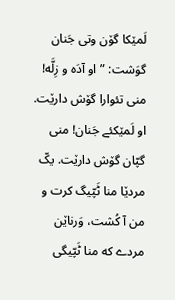لَمێکا گۆن وتی جَنان گوَشت: ”او آدَه و زِلَّه! منی تئوارا گۆش دارێت. او لَمێکئے جَنان! منی گپّان گۆش دارێت. یکّ مردێا منا ٹَپّیگ کرت و من آ کُشت، وَرناێن مردے که منا ٹَپّیگی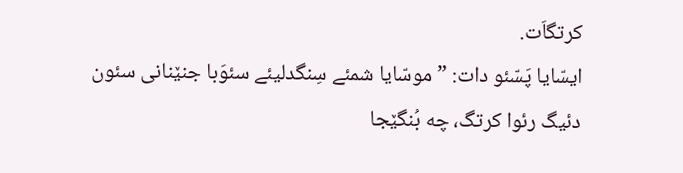کرتگاَت.
ایسّایا پَسّئو دات: ”موسّایا شمئے سِنگدلیئے سئوَبا جنێنانی سئون دئیگ رئوا کرتگ، چه بُنگێجا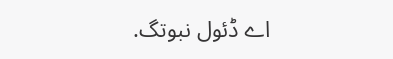اے ڈئول نبوتگ.